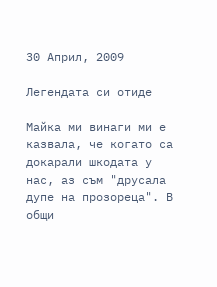30 Април, 2009

Легендата си отиде

Майка ми винаги ми е казвала, че когато са докарали шкодата у нас, аз съм "друсала дупе на прозореца". В общи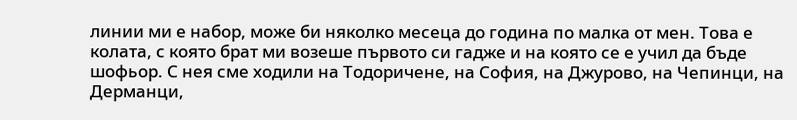линии ми е набор, може би няколко месеца до година по малка от мен. Това е колата, с която брат ми возеше първото си гадже и на която се е учил да бъде шофьор. С нея сме ходили на Тодоричене, на София, на Джурово, на Чепинци, на Дерманци,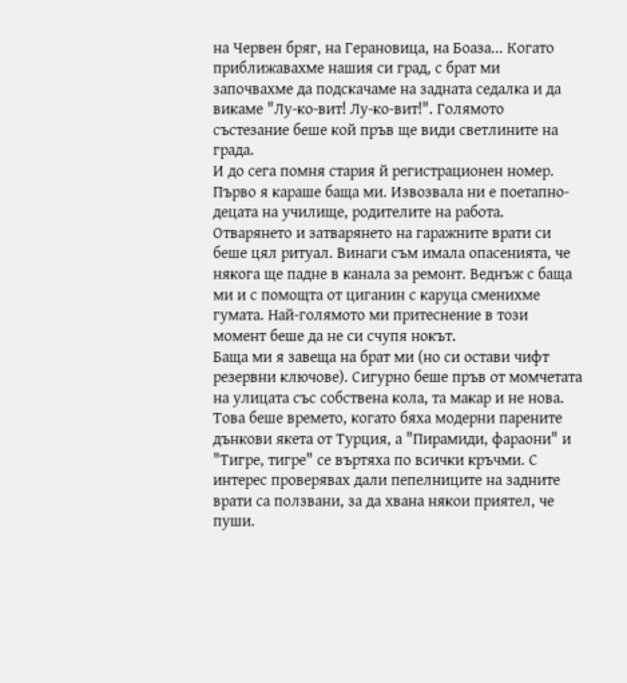на Червен бряг, на Герановица, на Боаза... Когато приближавахме нашия си град, с брат ми започвахме да подскачаме на задната седалка и да викаме "Лу-ко-вит! Лу-ко-вит!". Голямото състезание беше кой пръв ще види светлините на града.
И до сега помня стария й регистрационен номер.
Първо я караше баща ми. Извозвала ни е поетапно-децата на училище, родителите на работа. Отварянето и затварянето на гаражните врати си беше цял ритуал. Винаги съм имала опасенията, че някога ще падне в канала за ремонт. Веднъж с баща ми и с помощта от циганин с каруца сменихме гумата. Най-голямото ми притеснение в този момент беше да не си счупя нокът.
Баща ми я завеща на брат ми (но си остави чифт резервни ключове). Сигурно беше пръв от момчетата на улицата със собствена кола, та макар и не нова. Това беше времето, когато бяха модерни парените дънкови якета от Турция, а "Пирамиди, фараони" и "Тигре, тигре" се въртяха по всички кръчми. С интерес проверявах дали пепелниците на задните врати са ползвани, за да хвана някои приятел, че пуши.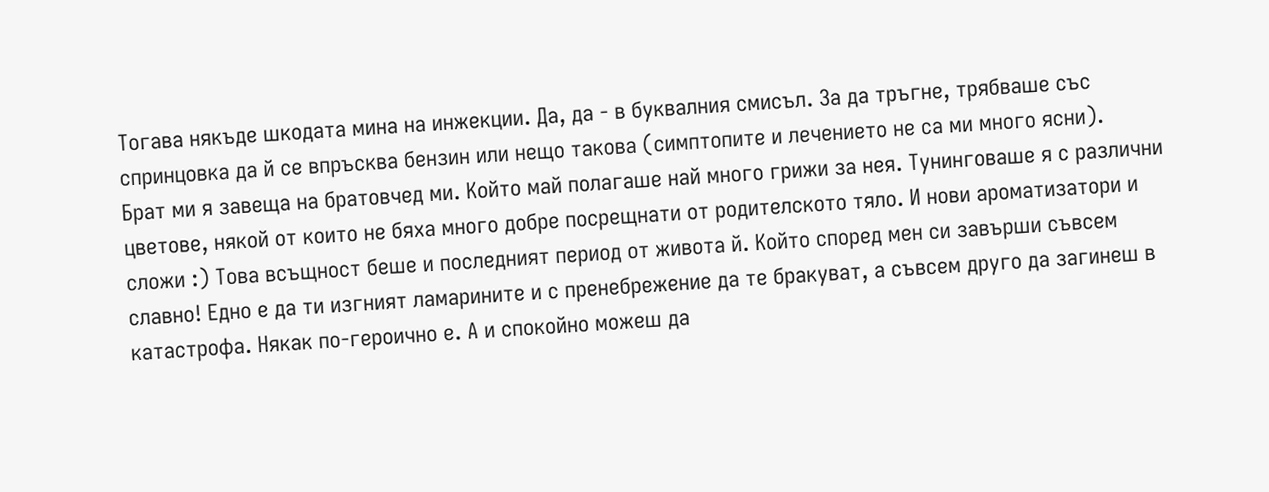Тогава някъде шкодата мина на инжекции. Да, да - в буквалния смисъл. За да тръгне, трябваше със спринцовка да й се впръсква бензин или нещо такова (симптопите и лечението не са ми много ясни).
Брат ми я завеща на братовчед ми. Който май полагаше най много грижи за нея. Тунинговаше я с различни цветове, някой от които не бяха много добре посрещнати от родителското тяло. И нови ароматизатори и сложи :) Това всъщност беше и последният период от живота й. Който според мен си завърши съвсем славно! Едно е да ти изгният ламарините и с пренебрежение да те бракуват, а съвсем друго да загинеш в катастрофа. Някак по-героично е. А и спокойно можеш да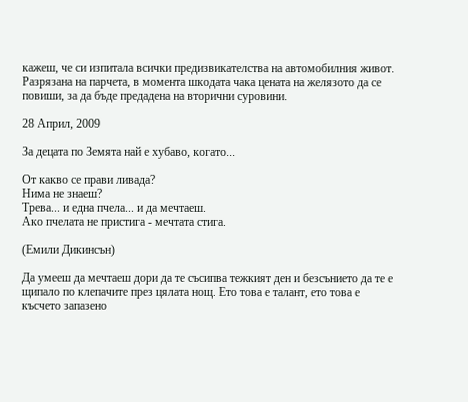кажеш, че си изпитала всички предизвикателства на автомобилния живот. Разрязана на парчета, в момента шкодата чака цената на желязото да се повиши, за да бъде предадена на вторични суровини.

28 Април, 2009

За децата по Земята най е хубаво, когато...

От какво се прави ливада?
Нима не знаеш?
Трева... и една пчела... и да мечтаеш.
Ако пчелата не пристига - мечтата стига.

(Емили Дикинсън)

Да умееш да мечтаеш дори да те съсипва тежкият ден и безсънието да те е щипало по клепачите през цялата нощ. Ето това е талант, ето това е късчето запазено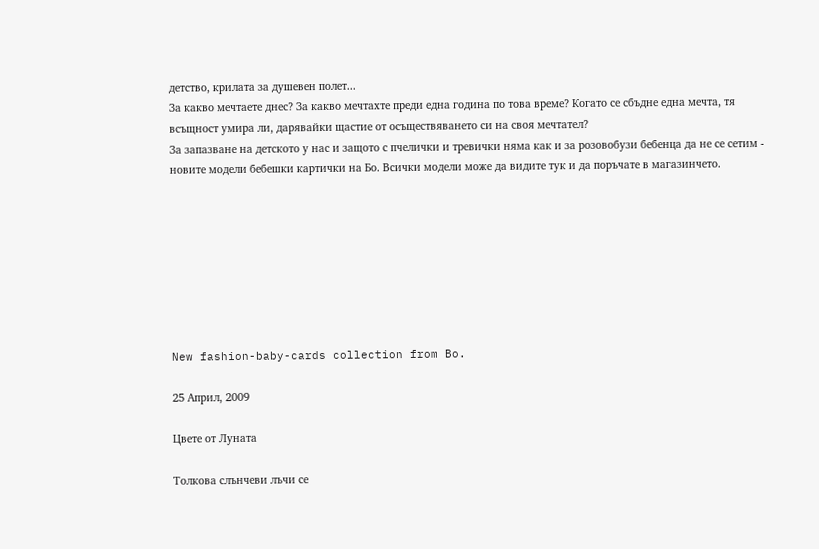детство, крилата за душевен полет...
За какво мечтаете днес? За какво мечтахте преди една година по това време? Когато се сбъдне една мечта, тя всъщност умира ли, дарявайки щастие от осъществяването си на своя мечтател?
За запазване на детското у нас и защото с пчелички и тревички няма как и за розовобузи бебенца да не се сетим - новите модели бебешки картички на Бо. Всички модели може да видите тук и да поръчате в магазинчето.








New fashion-baby-cards collection from Bo.

25 Април, 2009

Цвете от Луната

Толкова слънчеви лъчи се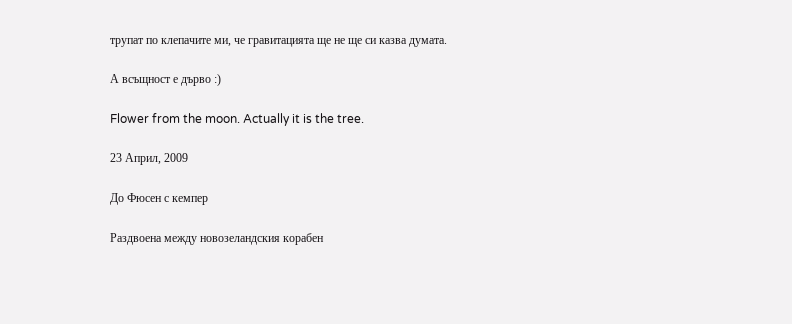трупат по клепачите ми, че гравитацията ще не ще си казва думата.

А всъщност е дърво :)

Flower from the moon. Actually it is the tree.

23 Април, 2009

До Фюсен с кемпер

Раздвоена между новозеландския корабен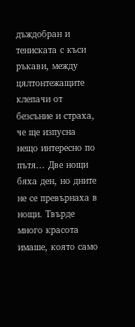дъждобран и тениската с къси ръкави, между цялтонтежащите клепачи от безсъние и страха, че ще изпусна нещо интересно по пътя... Две нощи бяха ден, но дните не се превърнаха в нощи. Твърде много красота имаше, която само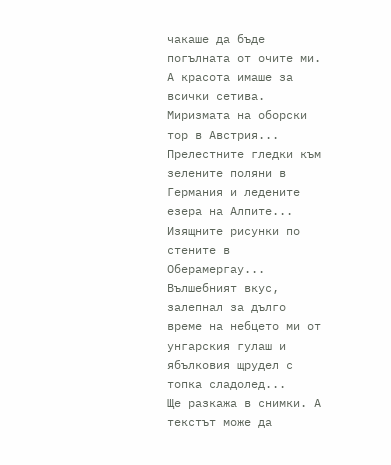чакаше да бъде погълната от очите ми.
А красота имаше за всички сетива. Миризмата на оборски тор в Австрия... Прелестните гледки към зелените поляни в Германия и ледените езера на Алпите... Изящните рисунки по стените в Оберамергау... Вълшебният вкус, залепнал за дълго време на небцето ми от унгарския гулаш и ябълковия щрудел с топка сладолед...
Ще разкажа в снимки. А текстът може да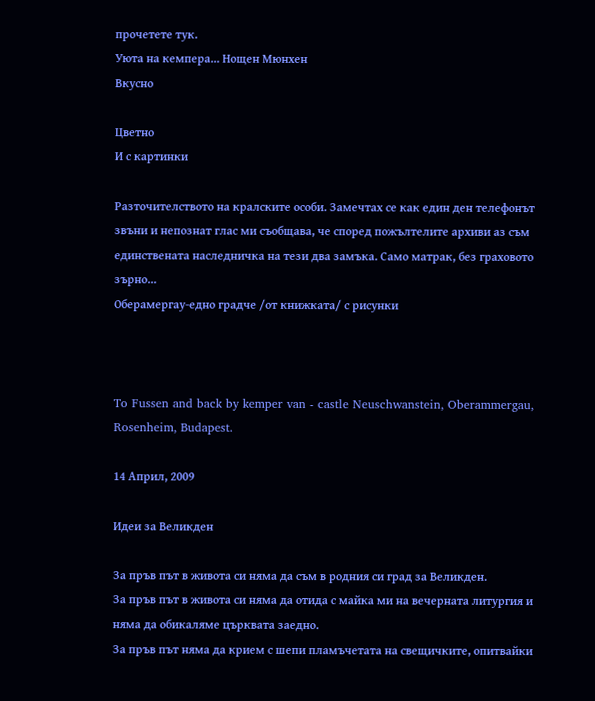прочетете тук.
Уюта на кемпера... Нощен Мюнхен
Вкусно

Цветно
И с картинки

Разточителството на кралските особи. Замечтах се как един ден телефонът звъни и непознат глас ми съобщава, че според пожълтелите архиви аз съм единствената наследничка на тези два замъка. Само матрак, без граховото зърно...
Оберамергау-едно градче /от книжката/ с рисунки



To Fussen and back by kemper van - castle Neuschwanstein, Oberammergau, Rosenheim, Budapest.

14 Април, 2009

Идеи за Великден

За пръв път в живота си няма да съм в родния си град за Великден.
За пръв път в живота си няма да отида с майка ми на вечерната литургия и няма да обикаляме църквата заедно.
За пръв път няма да крием с шепи пламъчетата на свещичките, опитвайки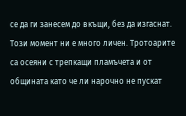се да ги занесем до вкъщи, без да изгаснат.
Този момент ни е много личен. Тротоарите са осеяни с трепкащи пламъчета и от общината като че ли нарочно не пускат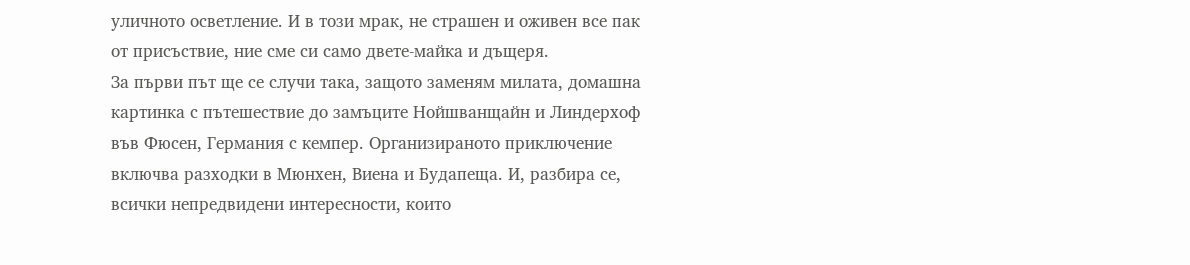уличното осветление. И в този мрак, не страшен и оживен все пак от присъствие, ние сме си само двете-майка и дъщеря.
За първи път ще се случи така, защото заменям милата, домашна картинка с пътешествие до замъците Нойшванщайн и Линдерхоф във Фюсен, Германия с кемпер. Организираното приключение включва разходки в Мюнхен, Виена и Будапеща. И, разбира се, всички непредвидени интересности, които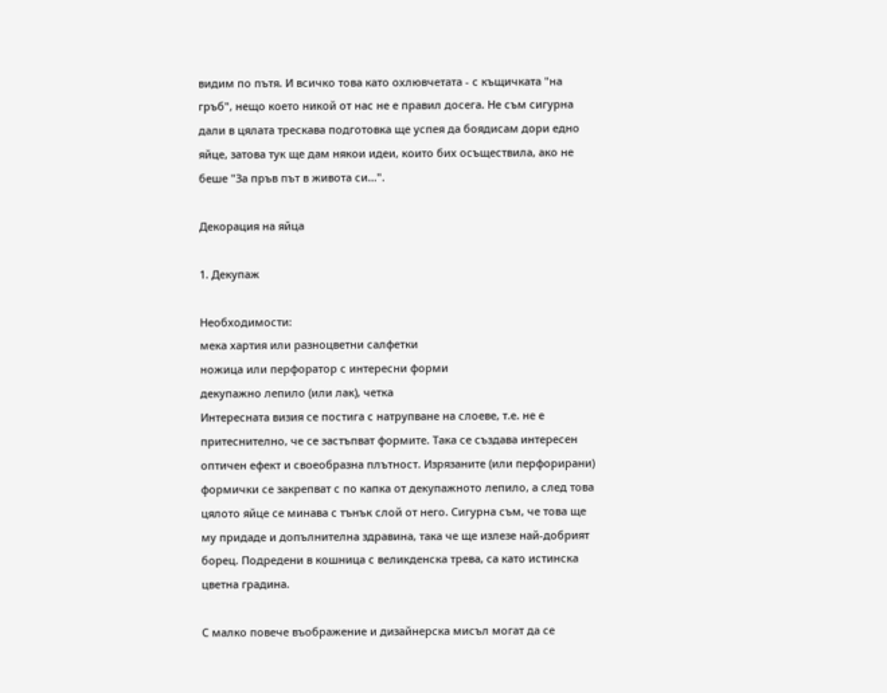видим по пътя. И всичко това като охлювчетата - с къщичката "на гръб", нещо което никой от нас не е правил досега. Не съм сигурна дали в цялата трескава подготовка ще успея да боядисам дори едно яйце, затова тук ще дам някои идеи, които бих осъществила, ако не беше "За пръв път в живота си...".

Декорация на яйца

1. Декупаж

Необходимости:
мека хартия или разноцветни салфетки
ножица или перфоратор с интересни форми
декупажно лепило (или лак), четка
Интересната визия се постига с натрупване на слоеве, т.е. не е притеснително, че се застъпват формите. Така се създава интересен оптичен ефект и своеобразна плътност. Изрязаните (или перфорирани) формички се закрепват с по капка от декупажното лепило, а след това цялото яйце се минава с тънък слой от него. Сигурна съм, че това ще му придаде и допълнителна здравина, така че ще излезе най-добрият борец. Подредени в кошница с великденска трева, са като истинска цветна градина.

С малко повече въображение и дизайнерска мисъл могат да се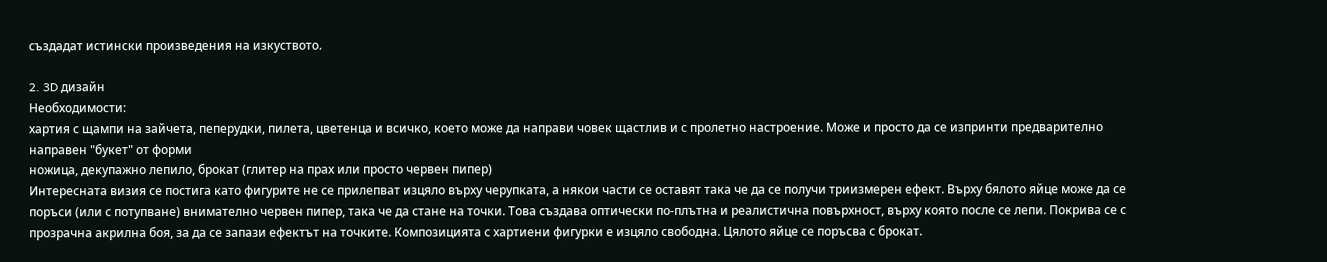създадат истински произведения на изкуството.

2. 3D дизайн
Необходимости:
хартия с щампи на зайчета, пеперудки, пилета, цветенца и всичко, което може да направи човек щастлив и с пролетно настроение. Може и просто да се изпринти предварително направен "букет" от форми
ножица, декупажно лепило, брокат (глитер на прах или просто червен пипер)
Интересната визия се постига като фигурите не се прилепват изцяло върху черупката, а някои части се оставят така че да се получи триизмерен ефект. Върху бялото яйце може да се поръси (или с потупване) внимателно червен пипер, така че да стане на точки. Това създава оптически по-плътна и реалистична повърхност, върху която после се лепи. Покрива се с прозрачна акрилна боя, за да се запази ефектът на точките. Композицията с хартиени фигурки е изцяло свободна. Цялото яйце се поръсва с брокат.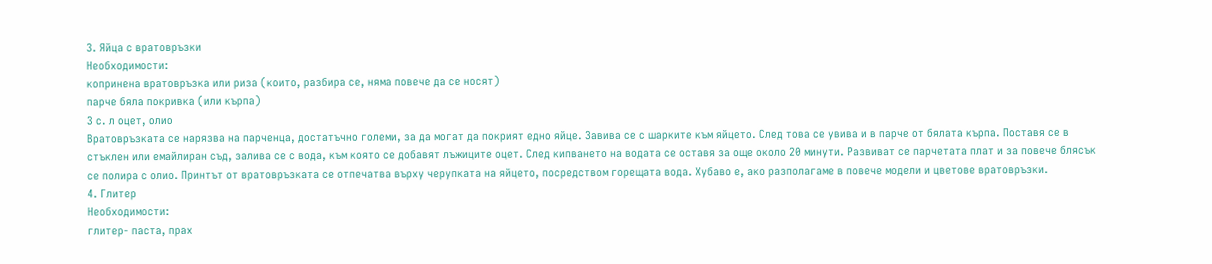3. Яйца с вратовръзки
Необходимости:
копринена вратовръзка или риза (които, разбира се, няма повече да се носят)
парче бяла покривка (или кърпа)
3 с. л оцет, олио
Вратовръзката се нарязва на парченца, достатъчно големи, за да могат да покрият едно яйце. Завива се с шарките към яйцето. След това се увива и в парче от бялата кърпа. Поставя се в стъклен или емайлиран съд, залива се с вода, към която се добавят лъжиците оцет. След кипването на водата се оставя за още около 20 минути. Развиват се парчетата плат и за повече блясък се полира с олио. Принтът от вратовръзката се отпечатва върху черупката на яйцето, посредством горещата вода. Хубаво е, ако разполагаме в повече модели и цветове вратовръзки.
4. Глитер
Необходимости:
глитер- паста, прах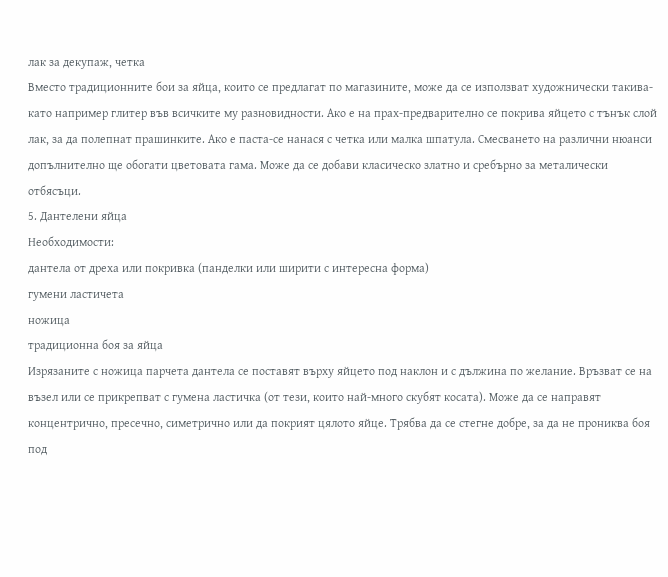лак за декупаж, четка
Вместо традиционните бои за яйца, които се предлагат по магазините, може да се използват художнически такива-като например глитер във всичките му разновидности. Ако е на прах-предварително се покрива яйцето с тънък слой лак, за да полепнат прашинките. Ако е паста-се нанася с четка или малка шпатула. Смесването на различни нюанси допълнително ще обогати цветовата гама. Може да се добави класическо златно и сребърно за металически отбясъци.
5. Дантелени яйца
Необходимости:
дантела от дреха или покривка (панделки или ширити с интересна форма)
гумени ластичета
ножица
традиционна боя за яйца
Изрязаните с ножица парчета дантела се поставят върху яйцето под наклон и с дължина по желание. Връзват се на възел или се прикрепват с гумена ластичка (от тези, които най-много скубят косата). Може да се направят концентрично, пресечно, симетрично или да покрият цялото яйце. Трябва да се стегне добре, за да не прониква боя под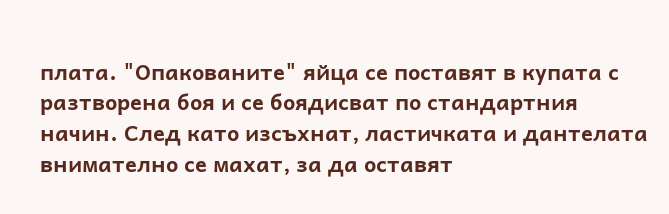плата. "Опакованите" яйца се поставят в купата с разтворена боя и се боядисват по стандартния начин. След като изсъхнат, ластичката и дантелата внимателно се махат, за да оставят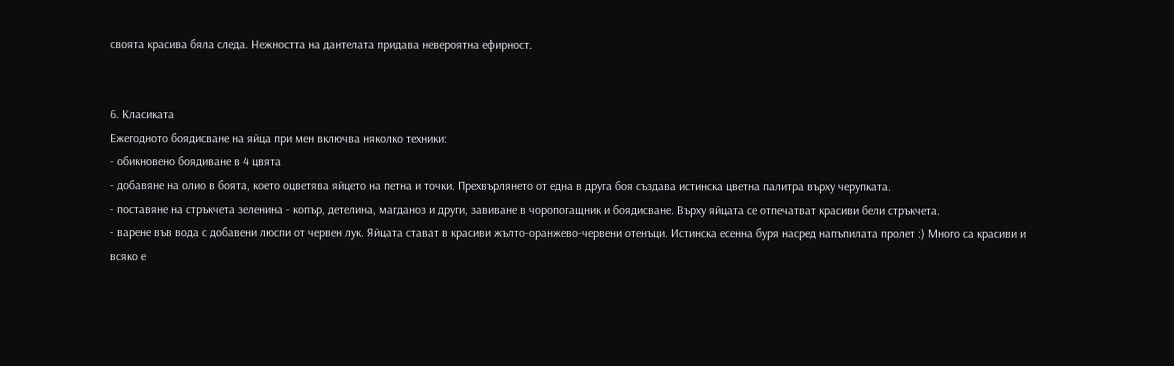своята красива бяла следа. Нежността на дантелата придава невероятна ефирност.


6. Класиката
Ежегодното боядисване на яйца при мен включва няколко техники:
- обикновено боядиване в 4 цвята
- добавяне на олио в боята, което оцветява яйцето на петна и точки. Прехвърлянето от една в друга боя създава истинска цветна палитра върху черупката.
- поставяне на стръкчета зеленина - копър, детелина, магданоз и други, завиване в чоропогащник и боядисване. Върху яйцата се отпечатват красиви бели стръкчета.
- варене във вода с добавени люспи от червен лук. Яйцата стават в красиви жълто-оранжево-червени отенъци. Истинска есенна буря насред напъпилата пролет :) Много са красиви и всяко е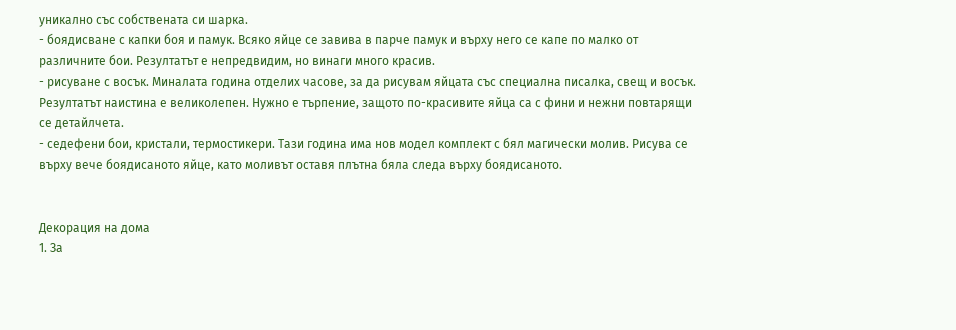уникално със собствената си шарка.
- боядисване с капки боя и памук. Всяко яйце се завива в парче памук и върху него се капе по малко от различните бои. Резултатът е непредвидим, но винаги много красив.
- рисуване с восък. Миналата година отделих часове, за да рисувам яйцата със специална писалка, свещ и восък. Резултатът наистина е великолепен. Нужно е търпение, защото по-красивите яйца са с фини и нежни повтарящи се детайлчета.
- седефени бои, кристали, термостикери. Тази година има нов модел комплект с бял магически молив. Рисува се върху вече боядисаното яйце, като моливът оставя плътна бяла следа върху боядисаното.


Декорация на дома
1. За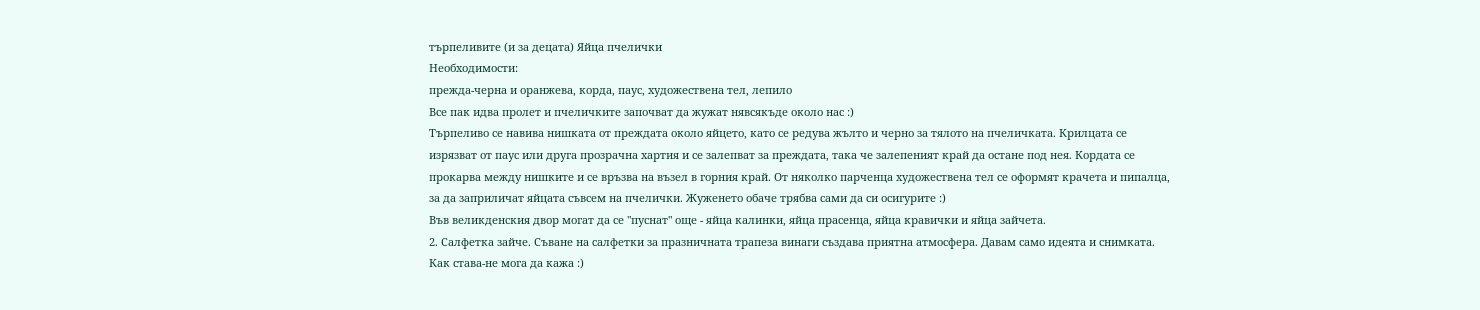търпеливите (и за децата) Яйца пчелички
Необходимости:
прежда-черна и оранжева, корда, паус, художествена тел, лепило
Все пак идва пролет и пчеличките започват да жужат нявсякъде около нас :)
Търпеливо се навива нишката от преждата около яйцето, като се редува жълто и черно за тялото на пчеличката. Крилцата се изрязват от паус или друга прозрачна хартия и се залепват за преждата, така че залепеният край да остане под нея. Кордата се прокарва между нишките и се връзва на възел в горния край. От няколко парченца художествена тел се оформят крачета и пипалца, за да заприличат яйцата съвсем на пчелички. Жуженето обаче трябва сами да си осигурите :)
Във великденския двор могат да се "пуснат" още - яйца калинки, яйца прасенца, яйца кравички и яйца зайчета.
2. Салфетка зайче. Съване на салфетки за празничната трапеза винаги създава приятна атмосфера. Давам само идеята и снимката. Как става-не мога да кажа :)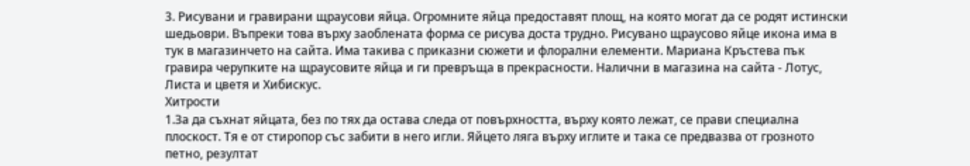3. Рисувани и гравирани щраусови яйца. Огромните яйца предоставят площ, на която могат да се родят истински шедьоври. Въпреки това върху заоблената форма се рисува доста трудно. Рисувано щраусово яйце икона има в тук в магазинчето на сайта. Има такива с приказни сюжети и флорални елементи. Мариана Кръстева пък гравира черупките на щраусовите яйца и ги превръща в прекрасности. Налични в магазина на сайта - Лотус, Листа и цветя и Хибискус.
Хитрости
1.За да съхнат яйцата, без по тях да остава следа от повърхността, върху която лежат, се прави специална плоскост. Тя е от стиропор със забити в него игли. Яйцето ляга върху иглите и така се предвазва от грозното петно, резултат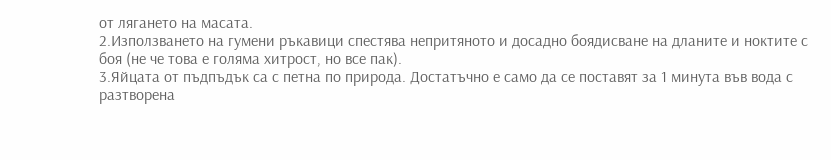от лягането на масата.
2.Използването на гумени ръкавици спестява непритяното и досадно боядисване на дланите и ноктите с боя (не че това е голяма хитрост, но все пак).
3.Яйцата от пъдпъдък са с петна по природа. Достатъчно е само да се поставят за 1 минута във вода с разтворена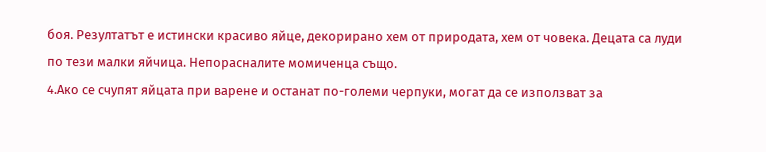боя. Резултатът е истински красиво яйце, декорирано хем от природата, хем от човека. Децата са луди по тези малки яйчица. Непорасналите момиченца също.
4.Ако се счупят яйцата при варене и останат по-големи черпуки, могат да се използват за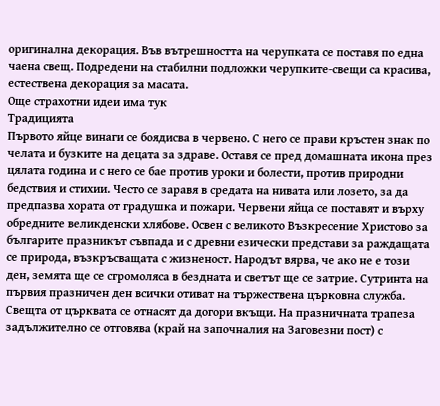оригинална декорация. Във вътрешността на черупката се поставя по една чаена свещ. Подредени на стабилни подложки черупките-свещи са красива, естествена декорация за масата.
Още страхотни идеи има тук
Традицията
Първото яйце винаги се боядисва в червено. С него се прави кръстен знак по челата и бузките на децата за здраве. Оставя се пред домашната икона през цялата година и с него се бае против уроки и болести, против природни бедствия и стихии. Често се заравя в средата на нивата или лозето, за да предпазва хората от градушка и пожари. Червени яйца се поставят и върху обредните великденски хлябове. Освен с великото Възкресение Христово за българите празникът съвпада и с древни езически представи за раждащата се природа, възкръсващата с жизненост. Народът вярва, че ако не е този ден, земята ще се сгромоляса в бездната и светът ще се затрие. Сутринта на първия празничен ден всички отиват на тържествена църковна служба. Свещта от църквата се отнасят да догори вкъщи. На празничната трапеза задължително се отговява (край на започналия на Заговезни пост) с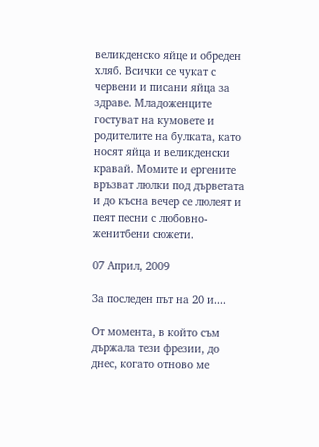великденско яйце и обреден хляб. Всички се чукат с червени и писани яйца за здраве. Младоженците гостуват на кумовете и родителите на булката, като носят яйца и великденски кравай. Момите и ергените връзват люлки под дърветата и до късна вечер се люлеят и пеят песни с любовно-женитбени сюжети.

07 Април, 2009

За последен път на 20 и....

От момента, в който съм държала тези фрезии, до днес, когато отново ме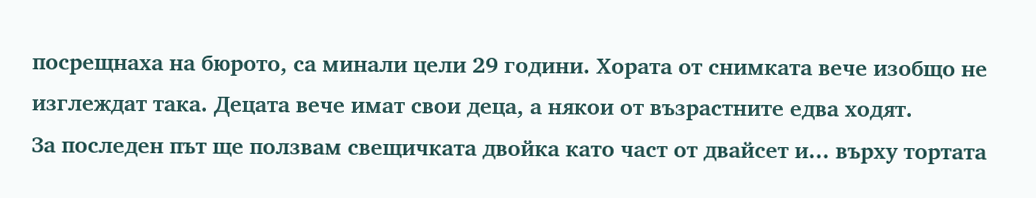посрещнаха на бюрото, са минали цели 29 години. Хората от снимката вече изобщо не изглеждат така. Децата вече имат свои деца, а някои от възрастните едва ходят.
За последен път ще ползвам свещичката двойка като част от двайсет и... върху тортата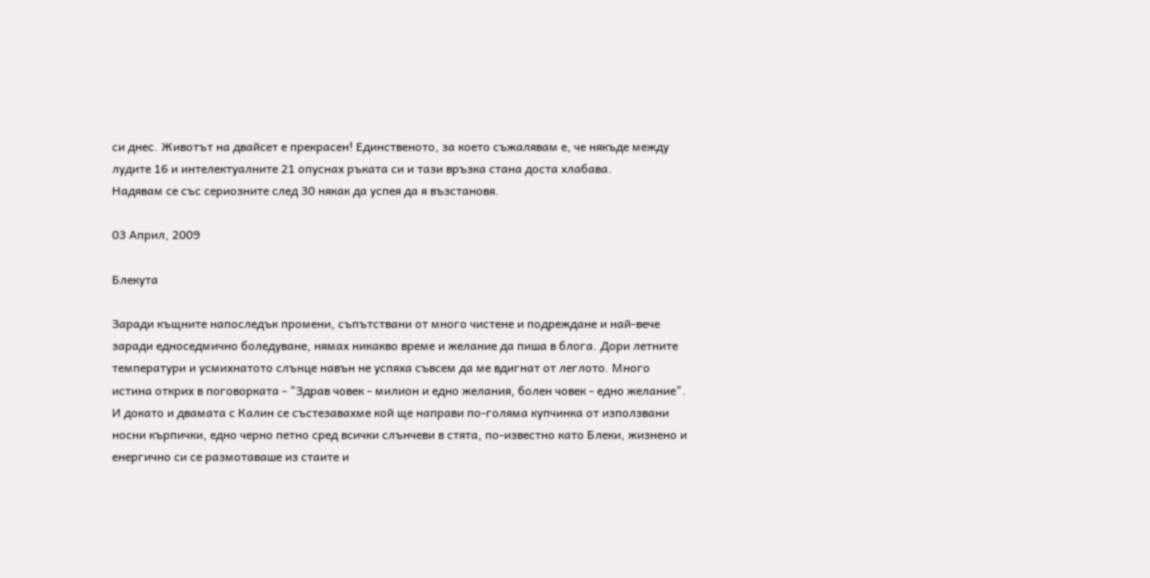си днес. Животът на двайсет е прекрасен! Единственото, за което съжалявам е, че някъде между лудите 16 и интелектуалните 21 опуснах ръката си и тази връзка стана доста хлабава.
Надявам се със сериозните след 30 някак да успея да я възстановя.

03 Април, 2009

Блекута

Заради къщните напоследък промени, съпътствани от много чистене и подреждане и най-вече заради едноседмично боледуване, нямах никакво време и желание да пиша в блога. Дори летните температури и усмихнатото слънце навън не успяха съвсем да ме вдигнат от леглото. Много истина открих в поговорката - "Здрав човек - милион и едно желания, болен човек - едно желание".
И докато и двамата с Калин се състезавахме кой ще направи по-голяма купчинка от използвани носни кърпички, едно черно петно сред всички слънчеви в стята, по-известно като Блеки, жизнено и енергично си се размотаваше из стаите и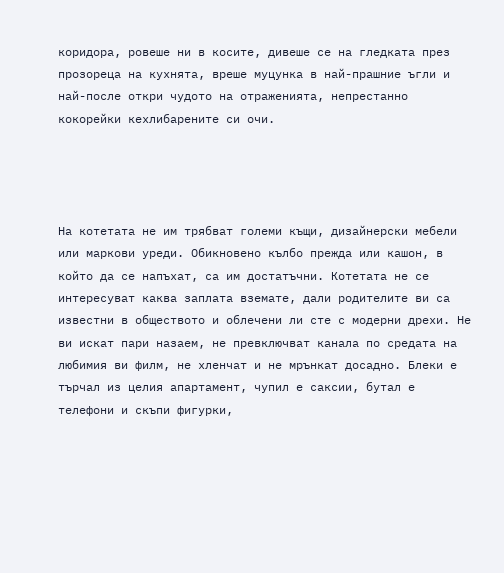коридора, ровеше ни в косите, дивеше се на гледката през прозореца на кухнята, вреше муцунка в най-прашние ъгли и най-после откри чудото на отраженията, непрестанно кокорейки кехлибарените си очи.




На котетата не им трябват големи къщи, дизайнерски мебели или маркови уреди. Обикновено кълбо прежда или кашон, в който да се напъхат, са им достатъчни. Котетата не се интересуват каква заплата вземате, дали родителите ви са известни в обществото и облечени ли сте с модерни дрехи. Не ви искат пари назаем, не превключват канала по средата на любимия ви филм, не хленчат и не мрънкат досадно. Блеки е търчал из целия апартамент, чупил е саксии, бутал е телефони и скъпи фигурки,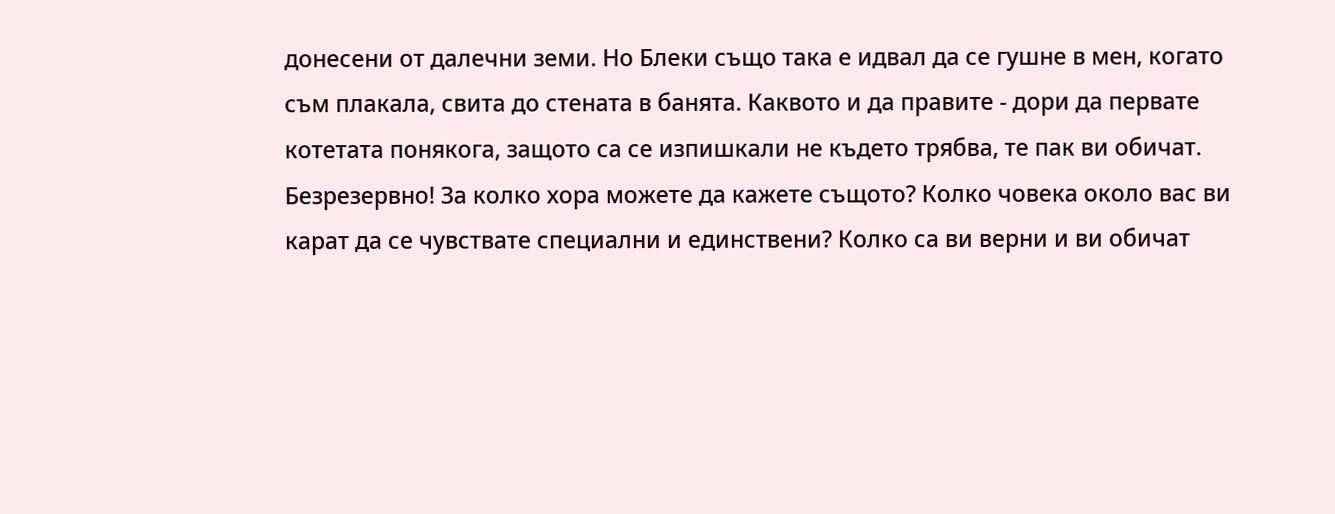донесени от далечни земи. Но Блеки също така е идвал да се гушне в мен, когато съм плакала, свита до стената в банята. Каквото и да правите - дори да первате котетата понякога, защото са се изпишкали не където трябва, те пак ви обичат. Безрезервно! За колко хора можете да кажете същото? Колко човека около вас ви карат да се чувствате специални и единствени? Колко са ви верни и ви обичат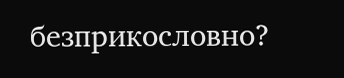безприкословно?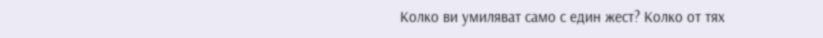Колко ви умиляват само с един жест? Колко от тях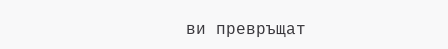ви превръщат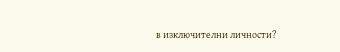в изключителни личности?